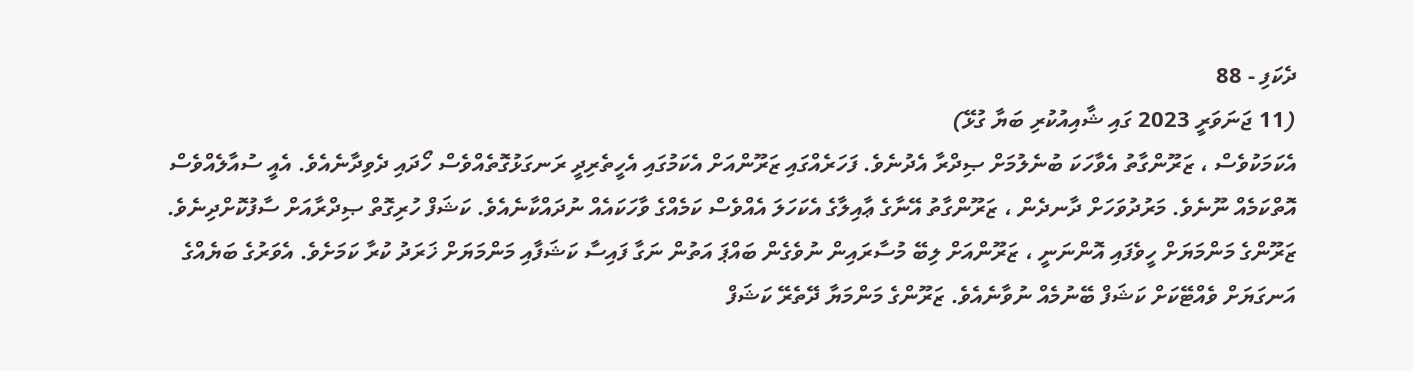ދެކަފި - 88
(11 ޖަނަވަރީ 2023 ގައި ޝާއިއުކުރި ބަޔާ ގުޅޭ)
އެކަމަކުވެސް ، ޒަރޫންގާތު އެވާހަކަ ބުނެލުމަށް ޞިދްރާ އެދުނެވެ. ފަހަރެއްގައި ޒަރޫންއަށް އެކަމުގައި އެހީތެރިދީ ރަނގަޅުގޮތެއްވެސް ހޯދައި ދެވިދާނެއެވެ. އެއީ ސުއާލެއްވެސް އޮތްކަމެއް ނޫނެވެ. މަރުދުވަހަށް ދާނދެން ، ޒަރޫންގާތު އޭނާގެ ޢާއިލާގެ އެކަހަލަ އެއްވެސް ކަމެއްގެ ވާހަކައެއް ނުދައްކާނެއެވެ. ކަޝަފް ހުރިގޮތް ޞިދްރާއަށް ސާފުކޮށްދިނެވެ. ޒަރޫންގެ މަންމަޔަށް ހީވެފައި އޮންނަނީ ، ޒަރޫންއަށް ލިބޭ މުސާރައިން ނުވެގެން ބައްޕަ އަތުން ނަގާ ފައިސާ ކަޝަފާއި މަންމަޔަށް ޚަރަދު ކުރާ ކަމަށެވެ. އެވަރުގެ ބަޔެއްގެ އަނގަޔަށް ވެއްޓޭކަށް ކަޝަފް ބޭނުމެއް ނުވާނެއެވެ. ޒަރޫންގެ މަންމަޔާ ދޭތެރޭ ކަޝަފް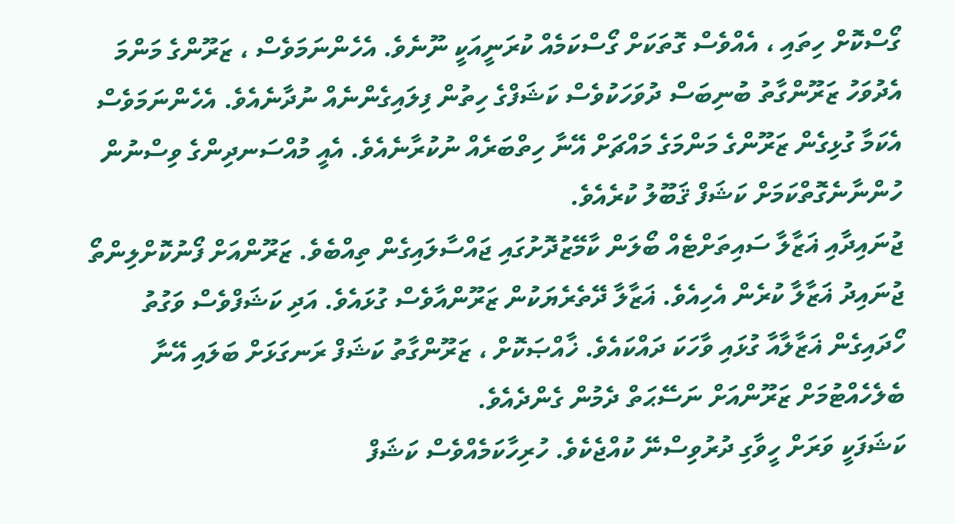ގޯސްކޮށް ހިތައި ، އެއްވެސް ގޮތަކަށް ގޯސްކަމެއް ކުރަނީއަކީ ނޫނެވެ. އެހެންނަމަވެސް ، ޒަރޫންގެ މަންމަ އެދުވަހު ޒަރޫންގާތު ބުނިބަސް ދުވަހަކުވެސް ކަޝަފްގެ ހިތުން ފިލައިގެންނެއް ނުދާނެއެވެ. އެހެންނަމަވެސް އެކަމާ ގުޅިގެން ޒަރޫންގެ މަންމަގެ މައްޗަށް އޭނާ ހިތްބަރެއް ނުކުރާނެއެވެ. އެއީ މުއްސަނދިންގެ ވިސްނުން ހުންނާނެގޮތްކަމަށް ކަޝަފް ޤަބޫލު ކުރެއެވެ.
ޖުނައިދާއި ޣަޒާލާ ސައިތަށްޓެއް ބޯލަން ކާމޭޒުދޮށުގައި ޖައްސާލައިގެން ތިއްބެވެ. ޒަރޫންއަށް ފޯނުކޮށްލިންތޯ ޖުނައިދު ޣަޒާލާ ކުރެން އެހިއެވެ. ޣަޒާލާ ދޭތެރެޔަކުން ޒަރޫންއާވެސް ގުޅައެވެ. އަދި ކަޝަފްވެސް ވަގުތު ހޯދައިގެން ޣަޒާލާއާ ގުޅައި ވާހަކަ ދައްކައެވެ. ޚާއްޞަކޮށް ، ޒަރޫންގާތު ކަޝަފް ރަނގަޅަށް ބަލައި އޭނާ ބެލެހެއްޓުމަށް ޒަރޫންއަށް ނަސޭޙަތް ދެމުން ގެންދެއެވެ.
ކަޝަފަކީ ވަރަށް ހީވާގި ދުރުވިސްނޭ ކުއްޖެކެވެ. ހުރިހާކަމެއްވެސް ކަޝަފް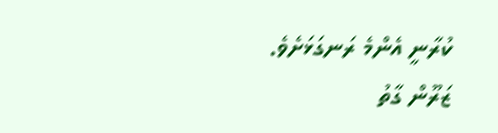ކުރާނީ އެންމެ ރަނގަޅަށެވެ. ޒަރޫން ގާތު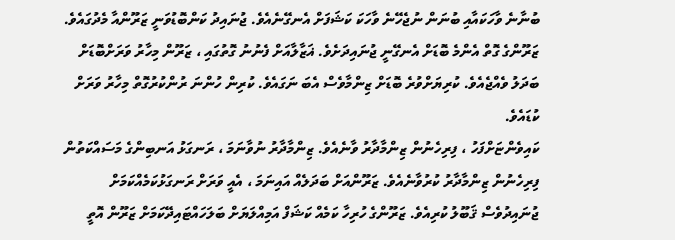ބުނާނެ ވާހަކައާއި ބުނަން ނުޖެހޭނެ ވާހަކަ ކަޝަފަށް އެނގޭނެއެވެ. ޖުނައިދު ކަންބޮޑުވަނީ ޒަރޫންއާ މެދުގައެވެ. ޒަރޫންގެ ގޮތް އެންމެ ބޮޑަށް އެނގޭނީ ޖުނައިދަށެވެ. ޣަޒާލާއަށް ފެނުނު ގޮތުގައި ، ޒަރޫން މިހާރު ވަރަށްބޮޑަށް ބަދަލު ވެއްޖެއެވެ. ކުރިޔަށްވުރެ ބޮޑަށް ޒިންމާވެސް އެބަ ނަގައެވެ. ކުރިން ހުންނަ ރުންކުރުގޮތް މިހާރު ވަރަށް ކުޑައެވެ.
ކައިވެންޏަށްފަހު ، ފިރިހެނުން ޒިންމާދާރު ވާނެއެވެ. ޒިންމާދާރު ނުވާނަމަ ، ރަނގަޅު އަނބިންގެ މަސައްކަތުން ފިރިހެނުން ޒިންމާދާރު ކުރުވާނެއެވެ. ޒަރޫންއަށް ބަދަލެއް އައިނަމަ ، އެއީ ވަރަށް ރަނގަޅުކަމެއްކަމަށް ޖުނައިދުވެސް ޤަބޫލު ކުރިއެވެ. ޒަރޫންގެ ހުރިހާ ކަމެއް ކަޝަފް އަމިއްލަޔަށް ބަލަހައްޓައިދޭކަމަށް ޒަރޫން އޮތީ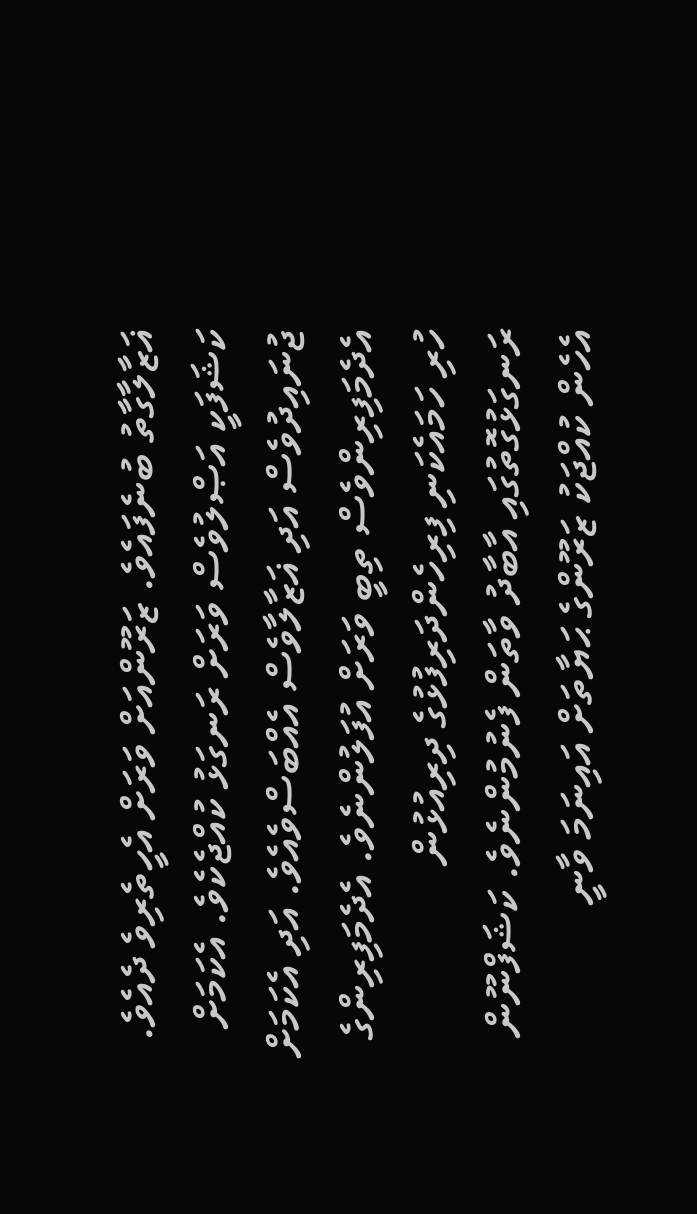ޣަޒާލާގާތު ބުނެފައެވެ. ޒަރޫންއަށް ވަރަށް އެހީތެރިވެ ދެއެވެ. ކަޝަފަކީ އަޞްލުވެސް ވަރަށް ރަނގަޅު ކުއްޖެކެވެ. އެކަމަށް ޖުނައިދުވެސް އަދި ޣަޒާލާވެސް އެއްބަސްވެއެވެ. އަދި އެކަމަށް އެދެމަފިރިންވެސް ތިބީ ވަރަށް އުފަލުންނެވެ. އެދެމަފިރިންގެ ހުރި ހަމައެކަނި ފިރިހެންދަރިފުޅުގެ ދިރިއުޅުން ރަނގަޅުގޮތުގައި އާބާދު ވާތަން ފެނުމުންނެވެ. ކަޝަފްނޫން އެހެން ކުއްޖަކު ޒަރޫންގެ ޙަޔާތަށް އައިނަމަ ވާނީ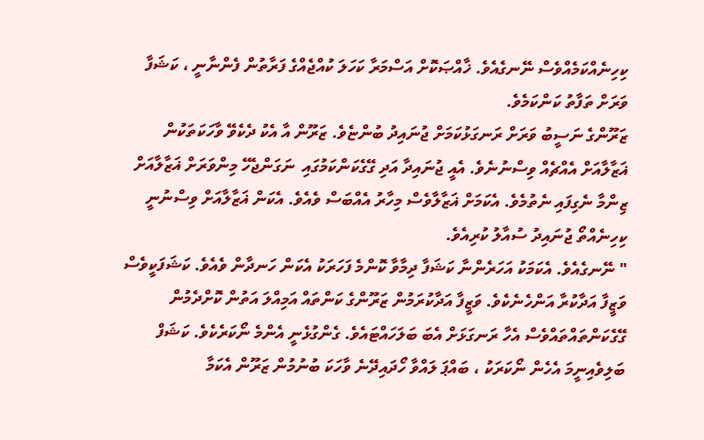ކިހިނެއްކަމެއްވެސް ނޭނގެއެވެ. ޚާއްޞަކޮށް އަސްމަރާ ކަހަލަ ކުއްޖެއްގެ ފަރާތުން ފެންނާނީ ، ކަޝަފާ ވަރަށް ތަފާތު ކަންކަމެވެ.
ޒަރޫންގެ ނަސީބު ވަރަށް ރަނގަޅުކަމަށް ޖުނައިދު ބުންޏެވެ. ޒަރޫން އާ އެކު ދެކެވޭ ވާހަކަތަކުން ޣަޒާލާއަށް އެއްޗެއް ވިސްނުނެވެ. އެއީ ޖުނައިދާ އަދި ގޭގެކަންކަމުގައި  ނަގަންޖެހޭ މިންވަރަށް ޣަޒާލާއަށް ޒިންމާ ނެގިފައި ނެތުމެވެ. އެކަމަށް ޣަޒާލާވެސް މިހާރު އެއްބަސް ވެއެވެ. އެކަން ޣަޒާލާއަށް ވިސްނުނީ ކިހިނެއްތޯ ޖުނައިދު ސުއާލު ކުރިއެވެ.
" ނޭނގެއެވެ. އެކަމަކު އަހަރެންނާ ކަޝަފާ ދިމާވާ ކޮންމެ ފަހަރަކު އެކަން ހަނދާން ވެއެވެ. ކަޝަފަކީވެސް ވަޒީފާ އަދާކުރާ އަންހެނެކެވެ. ވަޒީފާ އަދާކުރަމުން ޒަރޫންގެ ކަންތައް އަމިއްލަ އަތުން ކޮށްދެމުން ގޭގެކަންތައްތައްވެސް އެހާ ރަނގަޅަށް އެބަ ބަލަހައްޓައެވެ. ގެންގުޅެނީ އެންމެ ނޯކަރެކެވެ. ކަޝަފް ބަލިވެއިނީމަ އެހެން ނޯކަރަކު ، ބައްޕަ ލައްވާ ހޯދައިދޭނެ ވާހަކަ ބުނުމުން ޒަރޫން އެކަމާ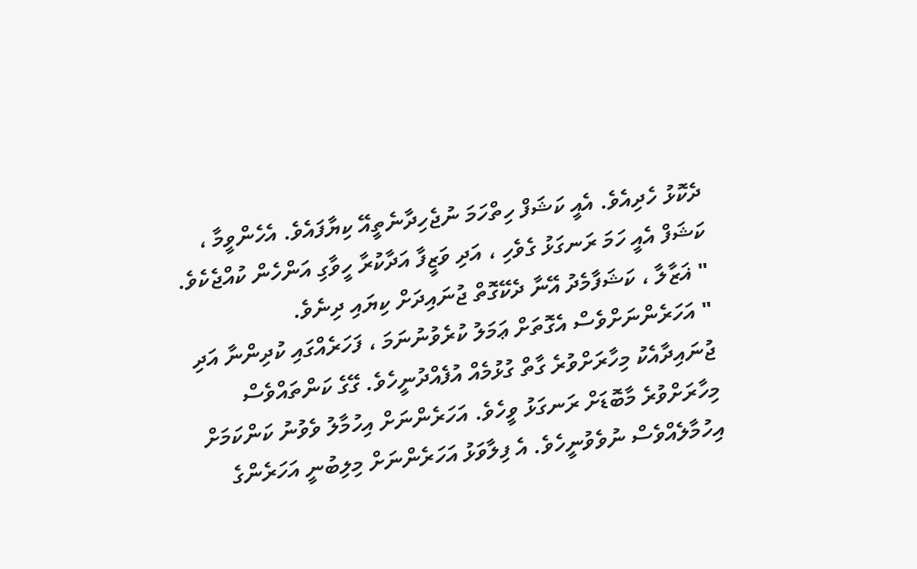ދެކޮޅު ހެދިއެވެ. އެއީ ކަޝަފް ހިތްހަމަ ނުޖެހިދާނެތީއޭ ކިޔާފައެވެ. އެހެންވީމާ ، ކަޝަފް އެއީ ހަމަ ރަނގަޅު ގެވެހި ، އަދި ވަޒީފާ އަދާކުރާ ހީވާގި އަންހެން ކުއްޖެކެވެ. " ޣަޒާލާ ، ކަޝަފާމެދު އޭނާ ދެކޭގޮތް ޖުނައިދަށް ކިޔައި ދިނެވެ.
" އަހަރެންނަށްވެސް އެގޮތަށް ޢަމަލު ކުރެވުނުނަމަ ، ފަހަރެއްގައި ކުދިންނާ އަދި ޖުނައިދާއެކު މިހާރަށްވުރެ ގާތް ގުޅުމެއް އުފެއްދުނީހެވެ. ގޭގެ ކަންތައްވެސް މިހާރަށްވުރެ މާބޮޑަށް ރަނގަޅު ވީހެވެ. އަހަރެންނަށް އިހުމާލު ވެވުނު ކަންކަމަށް އިހުމާލެއްވެސް ނުވެވުނީހެވެ. އެ ފިލާވަޅު އަހަރެންނަށް މިލިބުނީ އަހަރެންގެ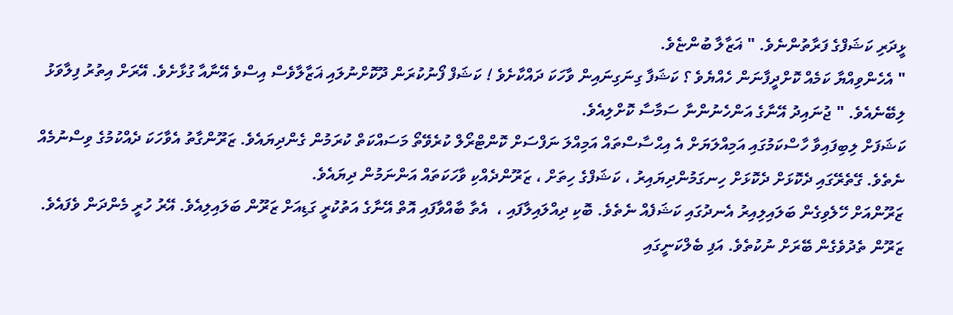ޅީދަރި ކަޝަފްގެ ފަރާތުންނެވެ. " ޣަޒާލާ ބުންޏެވެ.
" އެހެންވިއްޔާ ކަމެއް ކޮށްދީފާނަން ހެއްޔެވެ ؟ ކަޝަފާ ގިނަގިނައިން ވާހަކަ ދައްކާށެވެ ! ކަޝަފް ފޯނުކުރަން ދޫކޮށްނުލައި ޣަޒާލާވެސް އިސްވެ އޭނާއާ ގުޅާށެވެ. އޭރަށް އިތުރު ފިލާވަޅު ލިބޭނެއެވެ. " ޖުނައިދު އޭނާގެ އަންހެނުންނާ ސަމާސާ ކޮށްލިއެވެ.
ކަޝަފަށް ލިބިފައިވާ ހާސްކަމުގައި އަމިއްލަޔަށް އެ އިޙްސާސްތައް އަމިއްލަ ނަފްސަށް ކޮންޓްރޯލް ކުރެވޭތޯ މަސައްކަތް ކުރަމުން ގެންދިޔައެވެ. ޒަރޫންގާތު އެވާހަކަ ދެއްކުމުގެ ވިސްނުމެއް ނެތެވެ. ގޭތެރޭގައި ދެކޮޅަށް ދެކޮޅަށް ހިނގަމުންދިޔައިރު ، ކަޝަފްގެ ހިތަށް ، ޒަރޫންދެއްކި ވާހަކަތައް އަންނަމުން ދިޔައެވެ.
ޒަރޫންއަށް ހޭލެވިގެން ބަލައިލިއިރު އެނދުގައި ކަޝަފެއް ނެތެވެ. ބޮކި ދިއްލައިލާފައި ،  އެތާ ބާއްވާފައި އޮތް އޭނާގެ އަތުކުރީ ގަޑިއަށް ޒަރޫން ބަލައިލިއެވެ. އޭރު ހުރީ މެންދަން ވެފައެވެ. ޒަރޫން ތެދުވެގެން ބޭރަށް ނުކުތެވެ. އަފި ބެލްކަނީގައި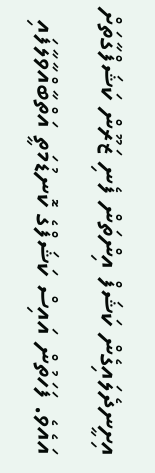އިށީނދެލައިގެން ކަޝަފް އިންތަން ފެނި ޒަރޫން ކަޝަފްގާތަށް އައެވެ. ފަހަތުން އައިސް ކަޝަފްގެ ކޮނޑުމަތީ އަތްބާއްވާލާފައި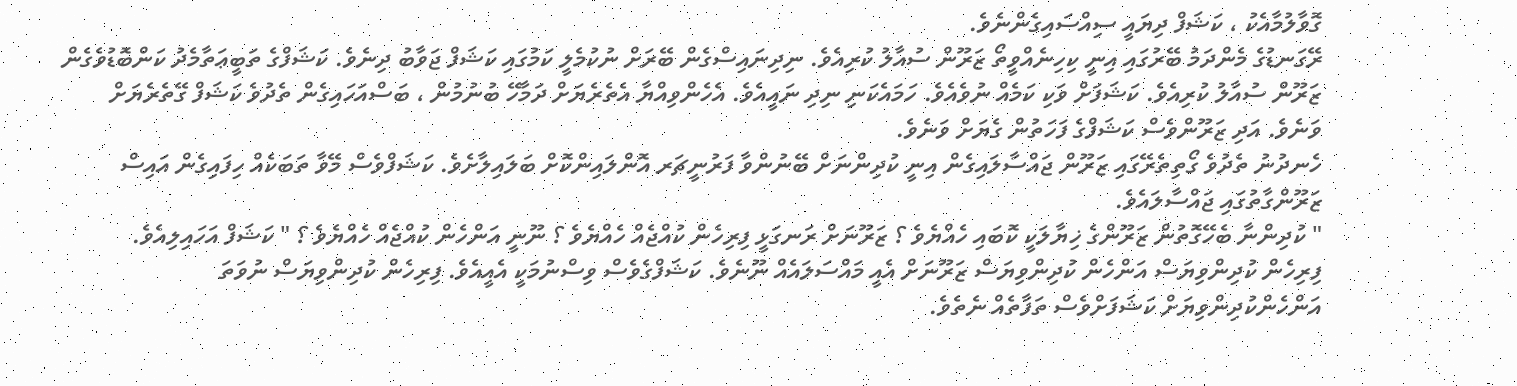ގޮވާލުމާއެކު ، ކަޝަފް ދިޔައީ ސިއްސައިގެންނެވެ.
ރޭގަނޑުގެ މެންދަމު ބޭރުގައި އިނީ ކިހިނެއްވީތޯ ޒަރޫން ސުއާލު ކުރިއެވެ. ނިދިނައިސްގެން ބޭރަށް ނުކުމެލީ ކަމުގައި ކަޝަފް ޖަވާބު ދިނެވެ. ކަޝަފްގެ ތަބީޢަތާމެދު ކަންބޮޑުވެގެން ޒަރޫން ސުއާލު ކުރިއެވެ. ކަޝަފަށް ވަކި ކަމެއް ނުވެއެވެ. ހަމައެކަނި ނިދި ނައީއެވެ. އެހެންވިއްޔާ އެތެރެޔަށް ދަމާހޭ ބުނުމުން ، ބަސްއަހައިގެން ތެދުވެ ކަޝަފް ގޭތެރެޔަށް ވަނެވެ. އަދި ޒަރޫންވެސް ކަޝަފްގެ ފަހަތުން ގެޔަށް ވަނެވެ.
ހެނދުނު ތެދުވެ ގޯތިތެރޭގައި ޒަރޫން ޖައްސާލައިގެން އިނީ ކުދިންނަށް ބޭނުންވާ ފަރުނީޗަރ އޮންލައިންކޮށް ބަލައިލާށެވެ. ކަޝަފްވެސް މޭވާ ތަބަކެއް ހިފައިގެން އައިސް ޒަރޫންގާތުގައި ޖައްސާލައެވެ.
" ކުދިންނާ ބެހޭގޮތުން ޒަރޫންގެ ޚިޔާލަކީ ކޮބައި ހެއްޔެވެ ؟ ޒަރޫނަށް ރަނގަޅީ ފިރިހެން ކުއްޖެއް ހެއްޔެވެ ؟ ނޫނީ އަންހެން ކުއްޖެއް ހެއްޔެވެ ؟ " ކަޝަފް އަހައިލިއެވެ.
ފިރިހެން ކުދިންވިޔަސް އަންހެން ކުދިންވިޔަސް ޒަރޫނަށް އެއީ މައްސަލައެއް ނޫނެވެ. ކަޝަފްގެވެސް ވިސްނުމަކީ އެއީއެވެ. ފިރިހެން ކުދިންވިޔަސް ނުވަތަ އަންހެންކުދިންވިޔަށް ކަޝަފަށްވެސް ތަފާތެއް ނެތެވެ.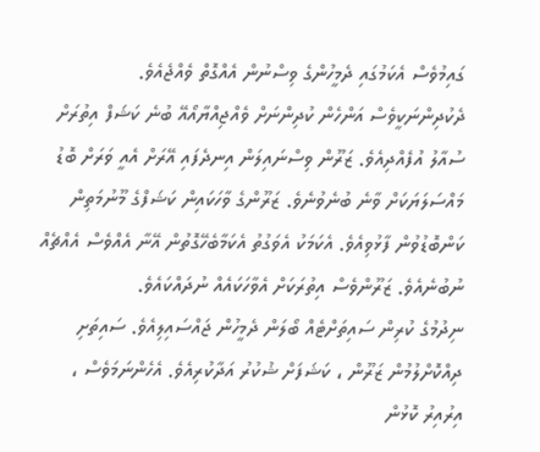ގައިމުވެސް އެކަމުގައި ދެމީހުންގެ ވިސްނުން އެއްގޮތް ވެއްޖެއެވެ. ދެކުދިންނަކީވެސް އަންހެން ކުދިންނަށް ވެއްޖިއްޔާއޯއޭ ބުނެ ކަޝަފް އިތުރަށް ސުއާލު އުފެއްދިއެވެ. ޒަރޫން ވިސްނައިލަން އިނދެފައި އޭރަށް އެއީ ވަރަށް ބޮޑު މައްސަލަޔަކަށް ވާނެ ބުނެވުނެވެ. ޒަރޫންގެ ވާހަކައިން ކަޝަފްގެ މޫނުމަތިން ކަންބޮޑުވުން ފާޅުވިއެވެ. އެކަމަކު އެވަގުތު އެކަމާބެހޭގޮތުން އޭނާ އެއްވެސް އެއްޗެއް ނުބުނެއެވެ. ޒަރޫންވެސް އިތުރަކަށް އެވާހަކައެއް ނުދައްކައެވެ.
ނިދުމުގެ ކުރިން ސައިތަށްޓެއް ބޯލަން ދެމީހުން ޖައްސައިލިއެވެ. ސައިތަށި ދިއްކޮށްލުމުން ޒަރޫން ، ކަޝަފަށް ޝުކުރު އަދާކުރިއެވެ. އެހެންނަމަވެސް ، އިރުއިރު ކޮޅުން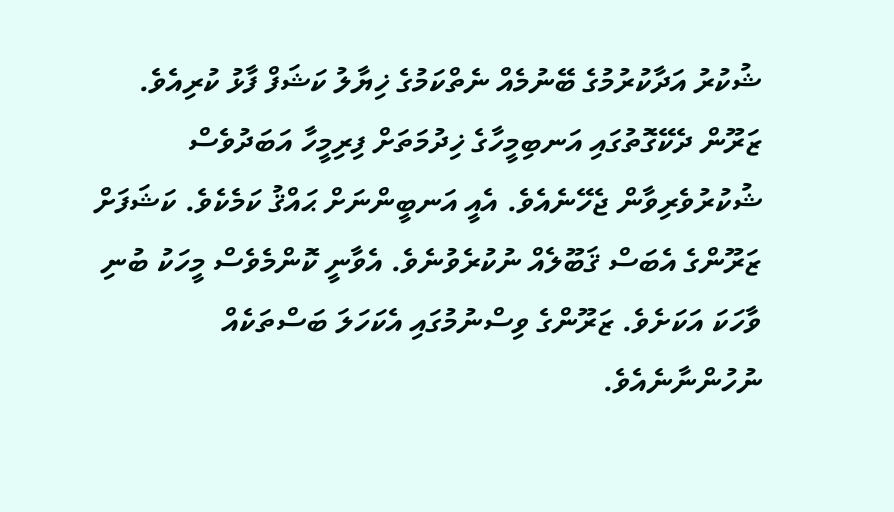ޝުކުރު އަދާކުރުމުގެ ބޭނުމެއް ނެތްކަމުގެ ޚިޔާލު ކަޝަފް ފާޅު ކުރިއެވެ. ޒަރޫން ދެކޭގޮތުގައި އަނބިމީހާގެ ޚިދުމަތަށް ފިރިމީހާ އަބަދުވެސް ޝުކުރުވެރިވާން ޖެހޭނެއެވެ. އެއީ އަނބީންނަށް ޙައްޤު ކަމެކެވެ. ކަޝަފަށް ޒަރޫންގެ އެބަސް ޤަބޫލެއް ނުކުރެވުނެވެ. އެވާނީ ކޮންމެވެސް މީހަކު ބުނި ވާހަކަ އަކަށެވެ. ޒަރޫންގެ ވިސްނުމުގައި އެކަހަލަ ބަސްތަކެއް ނުހުންނާނެއެވެ.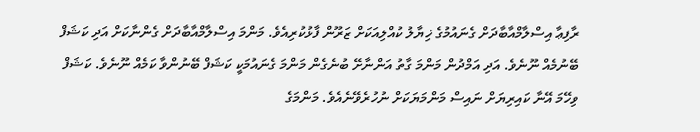ރާފިޢާ އިސްލާމްއާބާދަށް ގެނައުމުގެ ޚިޔާލު ކުއްލިއަކަށް ޒަރޫން ފާޅުކުރިއެވެ. މަންމަ އިސްލާމްއާބާދަށް ގެންނާކަށް އަދި ކަޝަފް ބޭނުމެއް ނޫނެވެ. އަދި އަމްދުން މަންމަ ގާތު އަންނާށޭ ބުނެގެން މަންމަ ގެނައުމަކީ ކަޝަފް ބޭނުންވާ ކަމެއް ނޫނެވެ. ކަޝަފް ވިހޭމަ އޭނާ ކައިރިޔަށް ނައިސް މަންމަޔަކަށް ނުހުރެވޭނެއެވެ. މަންމަގެ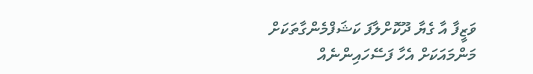ވަޒީފާ އާ ގެޔާ ދޫކޮށްލާފަ ކަޝަފްމެންގާތަކަށް މަންމައަކަށް އެހާ ފަސޭހައިންނެއް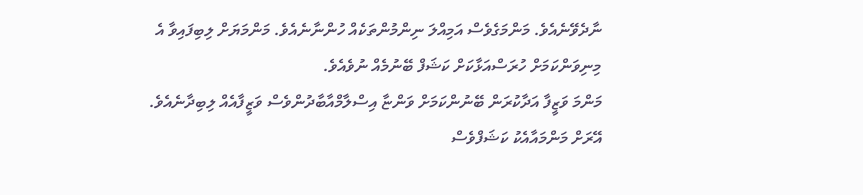ނާދެވޭނެއެވެ. މަންމަގެވެސް އަމިއްލަ ނިންމުންތަކެއް ހުންނާނެއެވެ. މަންމަޔަށް ލިބިފައިވާ އެ މިނިވަންކަމަށް ހުރަސްއަޅާކަށް ކަޝަފް ބޭނުމެއް ނުވެއެވެ.
މަންމަ ވަޒީފާ އަދާކުރަން ބޭނުންކަމަށް ވަންޏާ އިސްލާމްއާބާދުންވެސް ވަޒީފާއެއް ލިބިދާނެއެވެ. އޭރަށް މަންމައާއެކު ކަޝަފްވެސް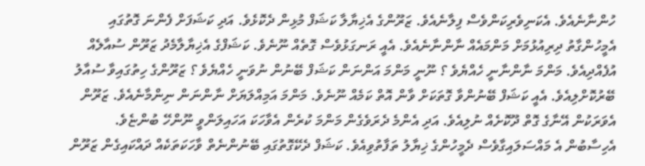ހުންނާނެއެވެ. އެކަނިވެރިކަންވެސް ފިލާނެއެވެ. ޒަރޫންގެ އެޚިޔާލާ ކަޝަފް މުޅިން ދެކޮޅެވެ. އަދި ކަޝަފަށް ފެންނަ ގޮތުގައި އެމީހުންގާތު ދިރިއުޅުމަށް މަންމައެއް ނާންނާނެއެވެ. އެއީ ރަނގަޅުވެސް ގޮތެއް ނޫނެވެ. ކަޝަފްގެ އެޚިޔާލާމެދު ޒަރޫން ސުއާލެއް އުފެއްދިއެވެ. މަންމަ ނާންނާނީ ހެއްޔެވެ ؟ ނޫނީ މަންމަ އަންނަން ކަޝަފް ބޭނުން ނުވަނީ ހެއްޔެވެ ؟ ޒަރޫންގެ ހިތުގައިވާ ސުއާލު ބޭރުކޮށްލިއެވެ. އެއީ ކަޝަފް ބޭނުންވާ ގޮތަކަށް ވާން އޮތް ކަމެއް ނޫނެވެ. މަންމަ އަމިއްލަޔަށް ނާންނަން ނިންމާނެއެވެ. ޒަރޫން އެވަރަކުން އޭނާގެ ގޮތް ދޫކޮށެއް ނުލިއެވެ. އަދި އެންމެ ދެރަވެގެން މަންމަ ކުރެން އެވާހަކަ އަހައިލަންވީ ނޫންހޭ ބުންޏެވެ.
އެހިސާބުން އެ މައްސަލައިގާވެސް ދެމީހުންގެ ޚިޔާލު ތަފާތުވިއެވެ. ކަޝަފް ދެކޭގޮތުގައި ބޭނުންނެތް ވާހަކަތަކެއް ދައްކައިގެން ޒަރޫން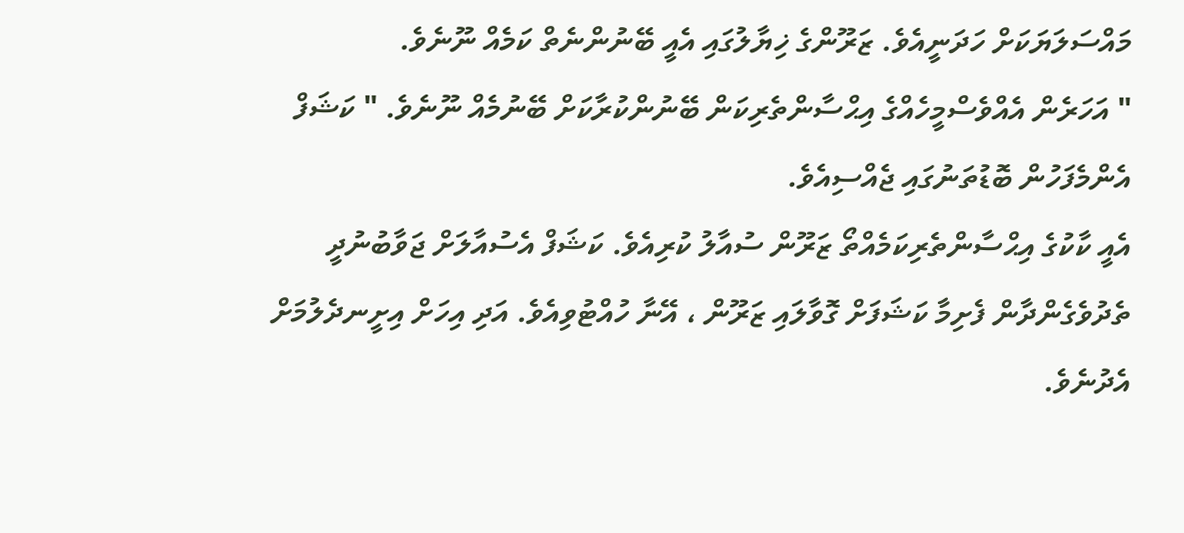މައްސަލަޔަކަށް ހަދަނީއެވެ. ޒަރޫންގެ ޚިޔާލުގައި އެއީ ބޭނުންނެތް ކަމެއް ނޫނެވެ.
" އަހަރެން އެއްވެސްމީހެއްގެ އިޙްސާންތެރިކަން ބޭނުންކުރާކަށް ބޭނުމެއް ނޫނެވެ. " ކަޝަފް އެންމެފަހުން ބޮޑުތަނުގައި ޖެއްސިއެވެ.
އެއީ ކާކުގެ އިޙްސާންތެރިކަމެއްތޯ ޒަރޫން ސުއާލު ކުރިއެވެ. ކަޝަފް އެސުއާލަށް ޖަވާބުނުދީ ތެދުވެގެންދާން ފެށިމާ ކަޝަފަށް ގޮވާލައި ޒަރޫން ، އޭނާ ހުއްޓުވިއެވެ. އަދި އިހަށް އިށީނދެލުމަށް އެދުނެވެ.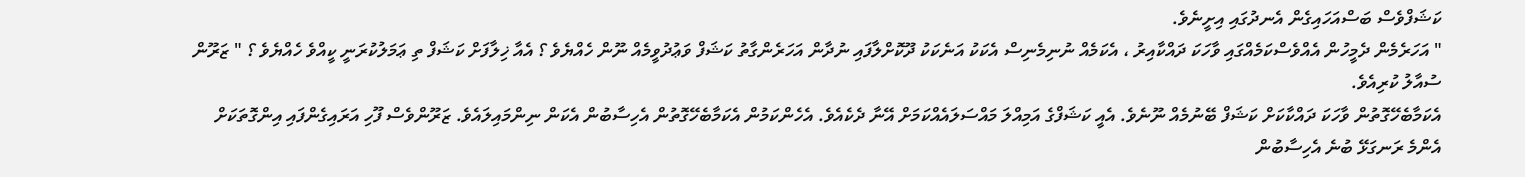ކަޝަފްވެސް ބަސްއަހައިގެން އެނދުގައި އިށީނެވެ.
" އަހަރެމެން ދެމީހުން އެއްވެސްކަމެއްގައި ވާހަކަ ދައްކާއިރު ، އެކަމެއް ނުނިމެނިސް އެކަކު އަނެކަކު ދޫކޮށްލާފައި ނުދާން އަހަރެންގާތު ކަޝަފް ވަޢުދުވީމެއް ނޫން ހެއްޔެވެ ؟ އެއާ ޚިލާފަށް ކަޝަފް ތި ޢަމަލުކުރަނީ ކީއްވެ ހެއްޔެވެ ؟ " ޒަރޫން ސުއާލު ކުރިއެވެ.
އެކަމާބެހޭގޮތުން ވާހަކަ ދައްކާކަށް ކަޝަފް ބޭނުމެއް ނޫނެވެ. އެއީ ކަޝަފްގެ އަމިއްލަ މައްސަލައެއްކަމަށް އޭނާ ދެކެއެވެ. އެހެންކަމުން އެކަމާބެހޭގޮތުން އެހިސާބުން އެކަން ނިންމައިލައެވެ. ޒަރޫންވެސް ފޫހި އަރައިގެންފައި އިންގޮތަކަށް އެންމެ ރަނގަޅޭ ބުނެ އެހިސާބުން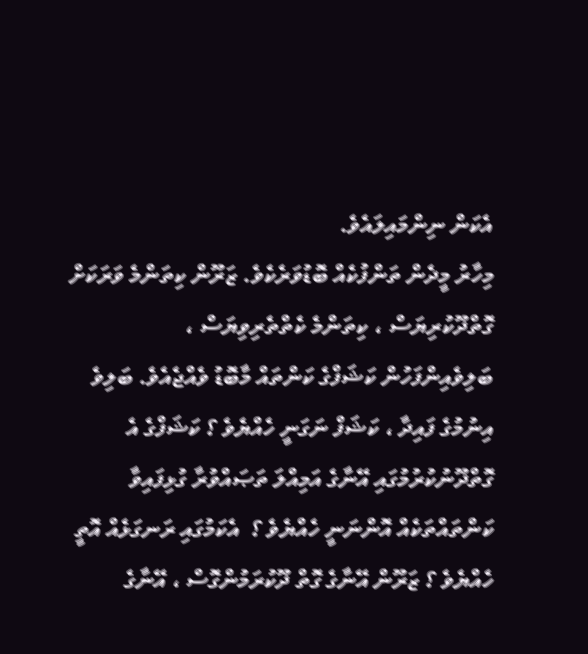އެކަން ނިންމައިލައެވެ.
މިހާރު މީދެން ތަންފުކެއް ބޮޑުވަރެކެވެ. ޒަރޫން ކިތަންމެ ވަރަކަށް ގޮތްދޫކުރިޔަސް ، ކިތަންމެ ކެތްތެރިވިޔަސް ، ބަލިވެއިންފަހުން ކަޝަފްގެ ކަންތައް މާބޮޑު ވެއްޖެއެވެ. ބަލިވެ އިނުމުގެ ފައިދާ ، ކަޝަފް ނަގަނީ ހެއްޔެވެ ؟ ކަޝަފްގެ އެ ގޮތްދޫނުކުރުމުގައި އޭނާގެ އަމިއްލަ ތަޞައްވުރާ ގުޅިފައިވާ ކަންތައްތަކެއް އޮންނަނީ ހެއްޔެވެ ؟  އެކަމުގައި ރަނގަޅެއް އޮތީ ހެއްޔެވެ ؟ ޒަރޫން އޭނާގެ ގޮތް ދޫކުރަމުންގޮސް ، އޭނާގެ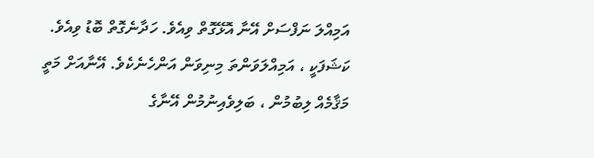އަމިއްލަ ނަފްސަށް އޭނާ އޮޅޭގޮތް ވިއެވެ. ހަދާނެގޮތް ބޮޑު ވިއެވެ.
ކަޝަފަކީ ، އަމިއްލަވަންތަ މިނިވަން އަންހެނެކެވެ. އޭނާއަށް މަތީ މަޤާމެއް ލިބުމުން ، ބަލިވެއިނުމުން އޭނާގެ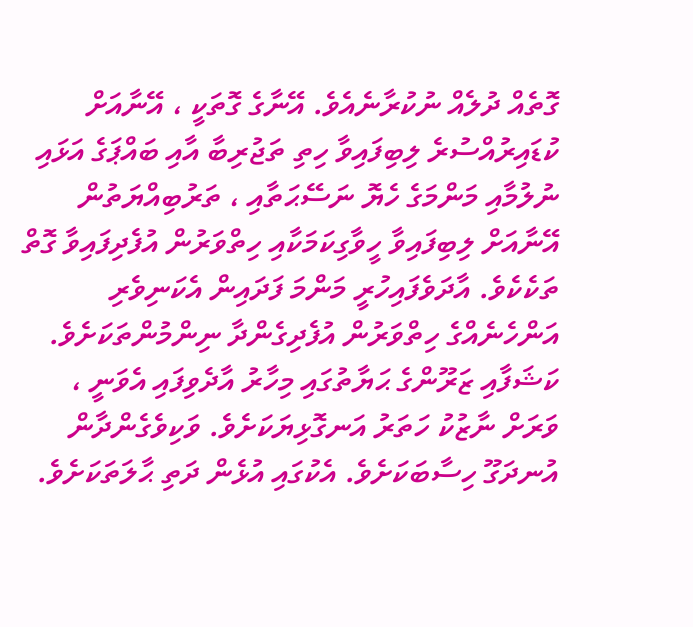ގޮތެއް ދުލެއް ނުކުރާނެއެވެ. އޭނާގެ ގޮތަކީ ، އޭނާއަށް ކުޑައިރުއްސުރެ ލިބިފައިވާ ހިތި ތަޖުރިބާ އާއި ބައްޕަގެ އަޅައި ނުލުމާއި މަންމަގެ ހެޔޮ ނަސޭޙަތާއި ، ތަރުބިއްޔަތުން އޭނާއަށް ލިބިފައިވާ ހީވާގިކަމަކާއި ހިތްވަރުން އުފެދިފައިވާ ގޮތް ތަކެކެވެ. އާދަވެފައިހުރީ މަންމަ ފަދައިން އެކަނިވެރި އަންހެނެއްގެ ހިތްވަރުން އުފެދިގެންދާ ނިންމުންތަކަށެވެ.
ކަޝަފާއި ޒަރޫންގެ ޙަޔާތުގައި މިހާރު އާދެވިފައި އެވަނީ ، ވަރަށް ނާޒުކު ހަތަރު އަނގޮޅިޔަކަށެވެ. ވަކިވެގެންދާން އުނދަގޫ ހިސާބަކަށެވެ. އެކުގައި އުޅެން ދަތި ޙާލަތަކަށެވެ.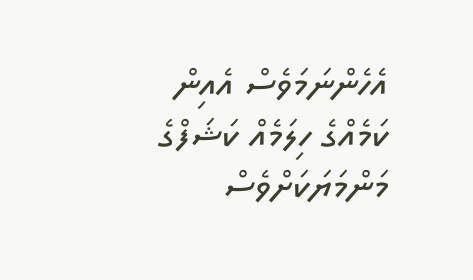އެހެންނަމަވެސް އެއިން ކަމެއްގެ ހިލަމެއް ކަޝަފްގެ މަންމަޔަކަށްވެސް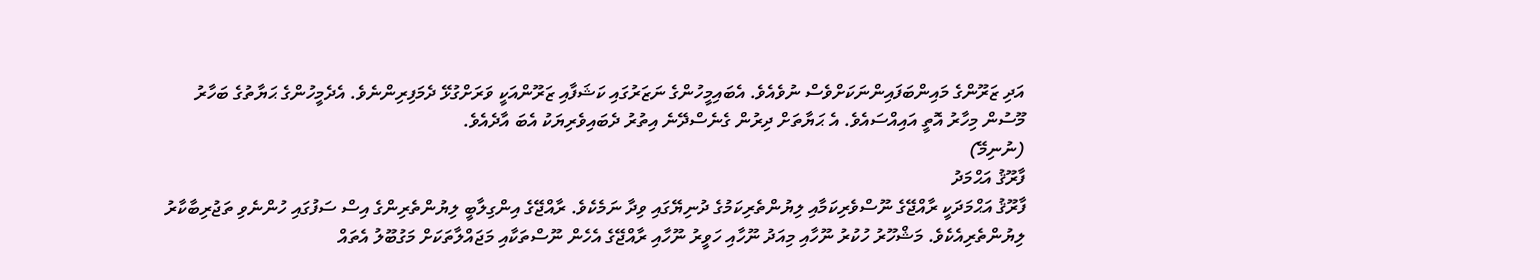އަދި ޒަރޫންގެ މައިންބަފައިންނަކަށްވެސް ނުވެއެވެ. އެބައިމީހުންގެ ނަޒަރުގައި ކަޝަފާއި ޒަރޫންއަކީ ވަރަށްގުޅޭ ދެމަފިރިންނެވެ. އެދެމީހުންގެ ޙަޔާތުގެ ބަހާރު މޫސުން މިހާރު އޮތީ އައިއްސައެވެ. އެ ޙަޔާތަށް ދިރުން ގެނެސްދޭނެ އިތުރު ދެބައިވެރިޔަކު އެބަ އާދެއެވެ.
(ނުނިމޭ)
ފާރޫޤު އަޙްމަދު
ފާރޫޤު އަޙްމަދަކީ ރާއްޖޭގެ ނޫސްވެރިކަމާއި ލިޔުންތެރިކަމުގެ ދުނިޔޭގައި ވިދާ ނަމެކެވެ. ރާއްޖޭގެ އިންގިލާބީ ލިޔުންތެރިންގެ އިސް ސަފުގައި ހުންނެވި ތަޖުރިބާކާރު ލިޔުންތެރިއެކެވެ. މަޝްހޫރު ހުކުރު ނޫހާއި މިއަދު ނޫހާއި ހަވީރު ނޫހާއި ރާއްޖޭގެ އެހެން ނޫސްތަކާއި މަޖައްލާތަކަށް މަގުބޫލު އެތައް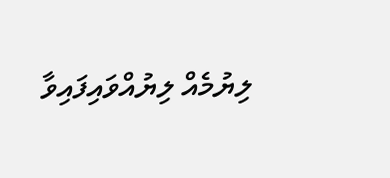ލިޔުމެއް ލިޔުއްވައިފައިވާ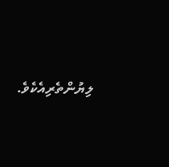ލިޔުންތެރިއެކެވެ.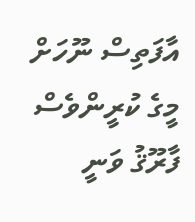އާފަތިސް ނޫހަށް މީގެ ކުރީންވެސް ފާރޫޤު ވަނީ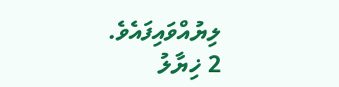ލިޔުއްވައިފައެވެ.
2 ޚިޔާލު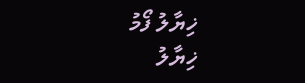ޚިޔާލު ފޯމު
ޚިޔާލު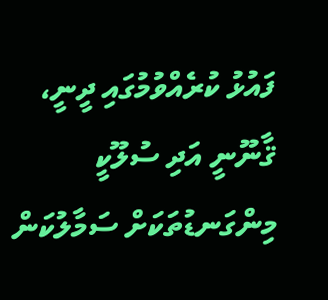ފައުޅު ކުރެއްވުމުގައި ދީނީ، ޤާނޫނީ އަދި ސުލޫކީ މިންގަނޑުތަކަށް ސަމާލުކަން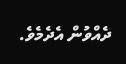ދެއްވުން އެދެމެވެ.